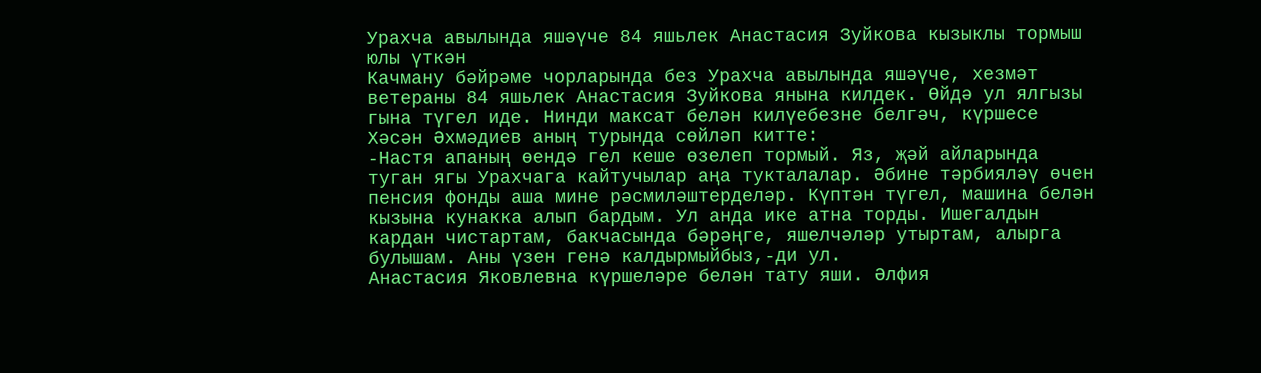Урахча авылында яшәүче 84 яшьлек Анастасия Зуйкова кызыклы тормыш юлы үткән
Качману бәйрәме чорларында без Урахча авылында яшәүче, хезмәт ветераны 84 яшьлек Анастасия Зуйкова янына килдек. Өйдә ул ялгызы гына түгел иде. Нинди максат белән килүебезне белгәч, күршесе Хәсән Әхмәдиев аның турында сөйләп китте:
-Настя апаның өендә гел кеше өзелеп тормый. Яз, җәй айларында туган ягы Урахчага кайтучылар аңа тукталалар. Әбине тәрбияләү өчен пенсия фонды аша мине рәсмиләштерделәр. Күптән түгел, машина белән кызына кунакка алып бардым. Ул анда ике атна торды. Ишегалдын кардан чистартам, бакчасында бәрәңге, яшелчәләр утыртам, алырга булышам. Аны үзен генә калдырмыйбыз,-ди ул.
Анастасия Яковлевна күршеләре белән тату яши. Әлфия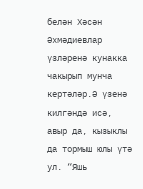белән Хәсән Әхмәдиевлар үзләренә кунакка чакырып мунча кертәләр.Ә үзенә килгәндә исә, авыр да, кызыклы да тормыш юлы үтә ул. “Яшь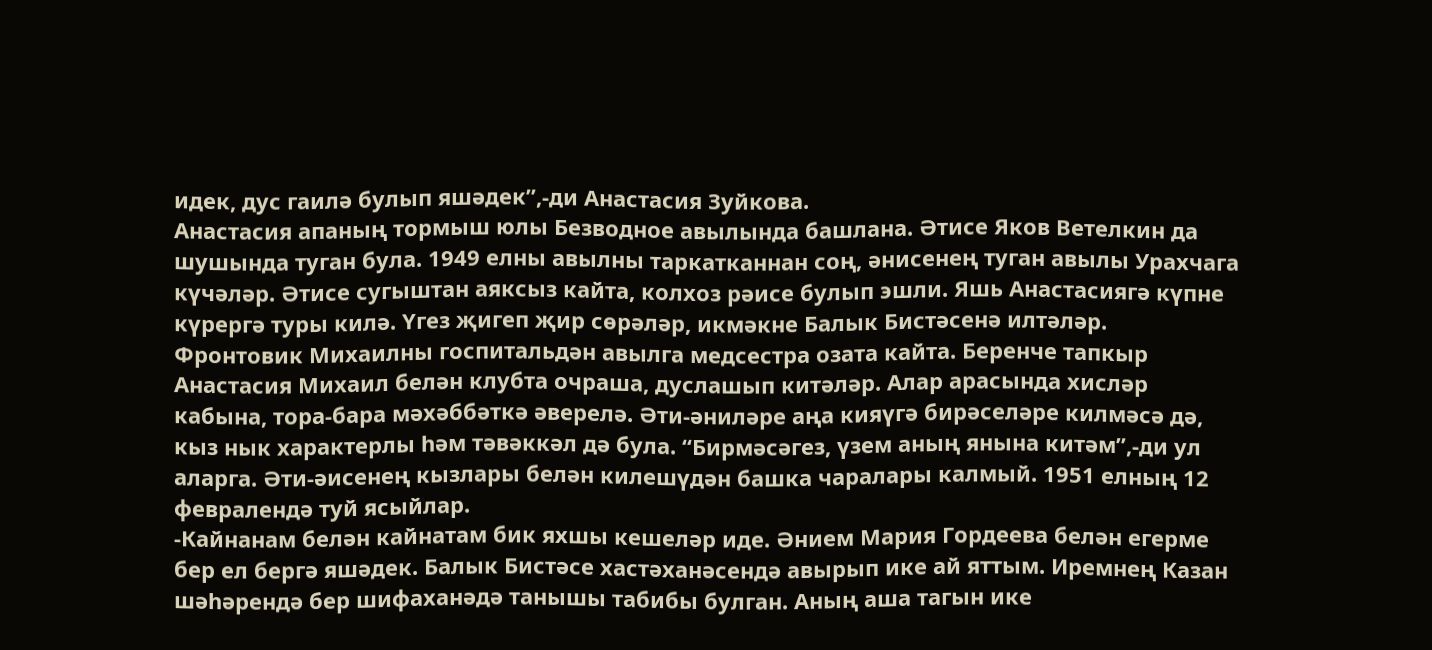идек, дус гаилә булып яшәдек”,-ди Анастасия Зуйкова.
Анастасия апаның тормыш юлы Безводное авылында башлана. Әтисе Яков Ветелкин да шушында туган була. 1949 елны авылны таркатканнан соң, әнисенең туган авылы Урахчага күчәләр. Әтисе сугыштан аяксыз кайта, колхоз рәисе булып эшли. Яшь Анастасиягә күпне күрергә туры килә. Үгез җигеп җир сөрәләр, икмәкне Балык Бистәсенә илтәләр. Фронтовик Михаилны госпитальдән авылга медсестра озата кайта. Беренче тапкыр Анастасия Михаил белән клубта очраша, дуслашып китәләр. Алар арасында хисләр кабына, тора-бара мәхәббәткә әверелә. Әти-әниләре аңа кияүгә бирәселәре килмәсә дә, кыз нык характерлы һәм тәвәккәл дә була. “Бирмәсәгез, үзем аның янына китәм”,-ди ул аларга. Әти-әисенең кызлары белән килешүдән башка чаралары калмый. 1951 елның 12 февралендә туй ясыйлар.
-Кайнанам белән кайнатам бик яхшы кешеләр иде. Әнием Мария Гордеева белән егерме бер ел бергә яшәдек. Балык Бистәсе хастәханәсендә авырып ике ай яттым. Иремнең Казан шәһәрендә бер шифаханәдә танышы табибы булган. Аның аша тагын ике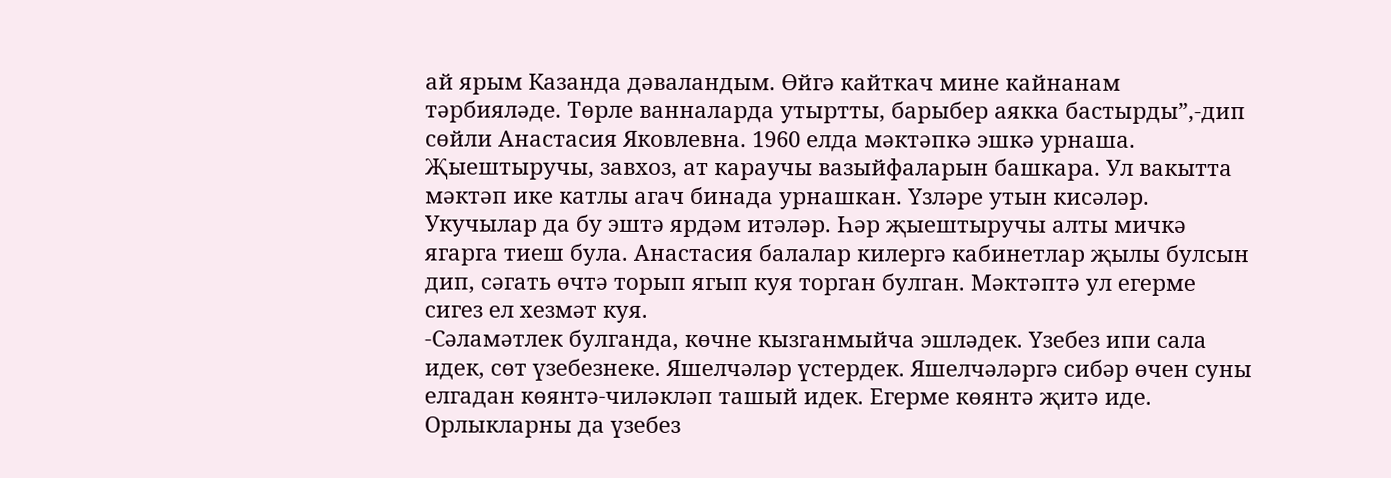ай ярым Казанда дәваландым. Өйгә кайткач мине кайнанам тәрбияләде. Төрле ванналарда утыртты, барыбер аякка бастырды”,-дип сөйли Анастасия Яковлевна. 1960 елда мәктәпкә эшкә урнаша. Җыештыручы, завхоз, ат караучы вазыйфаларын башкара. Ул вакытта мәктәп ике катлы агач бинада урнашкан. Үзләре утын кисәләр. Укучылар да бу эштә ярдәм итәләр. Һәр җыештыручы алты мичкә ягарга тиеш була. Анастасия балалар килергә кабинетлар җылы булсын дип, сәгать өчтә торып ягып куя торган булган. Мәктәптә ул егерме сигез ел хезмәт куя.
-Сәламәтлек булганда, көчне кызганмыйча эшләдек. Үзебез ипи сала идек, сөт үзебезнеке. Яшелчәләр үстердек. Яшелчәләргә сибәр өчен суны елгадан көянтә-чиләкләп ташый идек. Егерме көянтә җитә иде. Орлыкларны да үзебез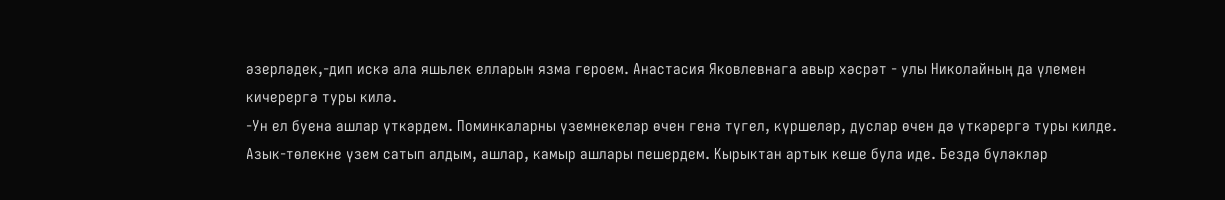әзерләдек,-дип искә ала яшьлек елларын язма героем. Анастасия Яковлевнага авыр хәсрәт - улы Николайның да үлемен кичерергә туры килә.
-Ун ел буена ашлар үткәрдем. Поминкаларны үземнекеләр өчен генә түгел, күршеләр, дуслар өчен дә үткәрергә туры килде. Азык-төлекне үзем сатып алдым, ашлар, камыр ашлары пешердем. Кырыктан артык кеше була иде. Бездә бүләкләр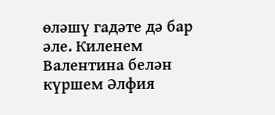өләшү гадәте дә бар әле. Киленем Валентина белән күршем Әлфия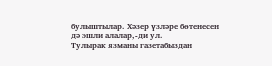булыштылар. Хәзер үзләре бөтенесен дә эшли алалар,-ди ул.
Тулырак язманы газетабыздан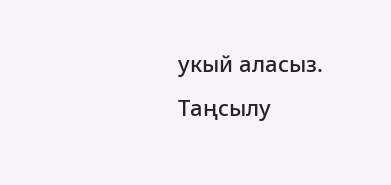укый аласыз.
Таңсылу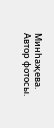Минһаҗева.
Автор фотосы.